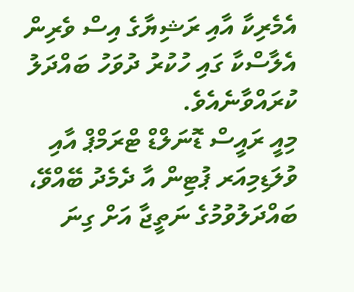އެމެރިކާ އާއި ރަޝިޔާގެ އިސް ވެރިން އެލާސްކާ ގައި ހުކުރު ދުވަހު ބައްދަލު ކުރައްވާނެއެވެ.
މިއީ ރައީސް ޑޮނަލްޑް ޓްރަމްޕް އާއި ވުލަޑިމިއަރ ޕުޓިން އާ ދެމެދު ބޭއްވޭ، ބައްދަލުވުމުގެ ނަތީޖާ އަށް ގިނަ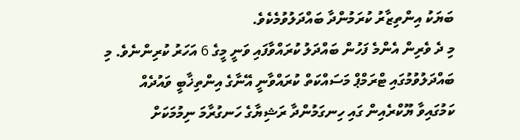ބަޔަކު އިންތިޒާރު ކުރަމުންދާ ބައްދަލުވުމެކެވެ.
މި ދެ ވެރިން އެންމެ ފަހުން ބައްދަލު ކުރައްވާފައި ވަނީ މީގެ 6 އަހަރު ކުރިންނެވެ. މި ބައްދަލުވުމުގައި ޓްރަމްޕް މަސައްކަތް ކުރައްވާނީ އޭނާގެ އިންތިޚާބީ ވައުދެއް ކަމުގައިވާ ޔޫކްރެއިން ގައި ހިނގަމުންދާ ރަޝިޔާގެ ހަނގުރާމަ ނިމުމަކަށް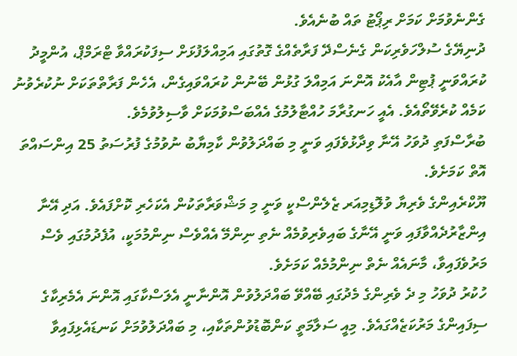ގެންނެވުމަށް ކަމަށް ރިޕޯޓު ތައް ބުނެއެވެ.
ދުނިޔޭގެ ސުލްހަވެރިކަން ގެނެސްދޭ ފަރާތެއްގެ ގޮތުގައި އަމިއްލަފުޅަށް ސިފަކުރައްވާ ޓްރަމްޕް، އުންމީދު ކުރައްވަނީ ޕުޓިން އާއެކު އޮންނަ އަމިއްލަ ގުޅުން ބޭނުން ކުރައްވައިގެން، އެހެން ފަރާތްތަކަށް ނުކުރެވުނު ކަމެއް ކުރެވޭތޯއެވެ. އެއީ ހަނގުރާމަ ހުއްޓާލުމުގެ އެއްބަސްވުމަކަށް ވާސިލުވުމެވެ.
ބުރާސްފަތި ދުވަހު އޭނާ ވިދާޅުވެފައި ވަނީ މި ބައްދަލުވުން ކާމިޔާބު ނުވުމުގެ ފުރުސަތު 25 އިންސައްތަ އޮތް ކަމަށެވެ.
ޔޫކްރެއިންގެ ވެރިޔާ ވުލޮޑިމިއަރ ޒެލެންސްކީ ވަނީ މި މަޝްވަރާތަކުން އެކަހެރި ކޮށްފައެވެ. އަދި އޭނާ އިންޒާރުދެއްވާފައި ވަނީ އޭނާގެ ބައިވެރިވުމެއް ނެތި ނިންމޭ އެއްވެސް ނިންމުމަކީ، އުފެދުމުގައި ވެސް މަރުވެފައިވާ، މާނައެއް ނެތް ނިންމުމެއް ކަމަށެވެ.
ހުކުރު ދުވަހު މި ދެ ވެރިންގެ މެދުގައި ބޭއްވޭ ބައްދަލުވުން އޮންނާނީ އެލަސްކާގައި އޮންނަ އެމެރިކާގެ ސިފައިންގެ މަރުކަޒެއްގައެވެ. މިއީ ސަލާމަތީ ކަންބޮޑުވުންތަކާއި، މި ބައްދަލުވުމަށް ކަނޑައެޅިފައިވާ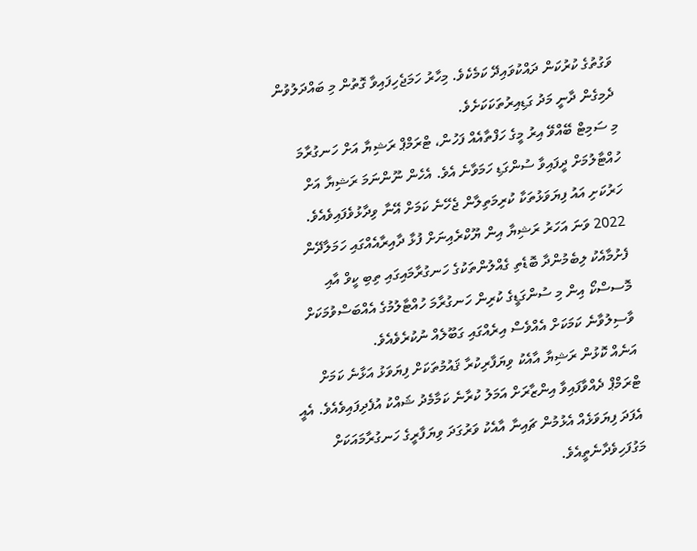ވަގުތުގެ ކުރުކަން ދައްކުވައިދޭ ކަމެކެވެ. މިހާރު ހަމަޖެހިފައިވާ ގޮތުން މި ބައްދަލުވުން ދެމިގެން ދާނީ މަދު ގަޑިއިރުތަކަކަށެވެ.
މި ސަމިޓް ބޭއްވޭ އިރު މީގެ ހަފްތާއެއް ފަހުން، ޓްރަމްޕް ރަޝިޔާ އަށް ހަނގުރާމަ ހުއްޓާލުމަށް ދީފައިވާ ސުންގަޑި ހަމަވާނެ އެވެ. އެހެން ނޫންނަމަ ރަޝިޔާ އަށް ހަރުކަށި އައު ފިޔަވަޅުތަކާ ކުރިމަތިލާން ޖެހޭނެ ކަމަށް އޭނާ ވިދާޅުވެފައިވެއެވެ.
2022 ވަނަ އަހަރު ރަޝިޔާ އިން ޔޫކްރެއިނަށް ފުޅާ ދާއިރާއެއްގައި ހަމަލާދޭން ފެށުމާއެކު ލިބެމުންދާ ބޮޑެތި ގެއްލުންތަކުގެ ހަނގުރާމައިގައި ތިބި ކީވް އާއި މޮސސްކޯ އިން މި ސުންގަޑީގެ ކުރިން ހަނގުރާމަ ހުއްޓާލުމުގެ އެއްބަސްވުމަކަށް ވާސިލުވާނެ ކަމަކަށް އެއްވެސް އިރެއްގައި ގަބޫލެއް ނުކުރެވެއެވެ.
އަނެއް ކޮޅުން ރަޝިޔާ އާއެކު ވިޔަފާރިކުރާ ޤައުމުތަކަށް ފިޔަވަޅު އަޅާނެ ކަމަށް ޓްރަމްޕް ދެއްވާފައިވާ އިންޒާރަށް އަމަލު ކުރާނެ ކަމާމެދު ޝައްކު އުފެދިފައިވެއެވެ. އެއީ އެފަދަ ފިޔަވަޅެއް އެޅުމުން ޗައިނާ އާއެކު ވަރުގަދަ ވިޔަފާރީގެ ހަނގުރާމައަކަށް މަގުފަހިވެދާނެތީއެވެ.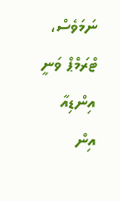ނަމަވެސް، ޓްރަމްޕް ވަނީ އިންޑިއާ އިން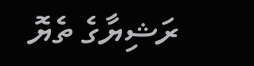ރަޝިޔާގެ ތެޔޮ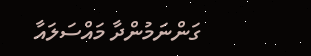ގަންނަމުންދާ މައްސަލައާ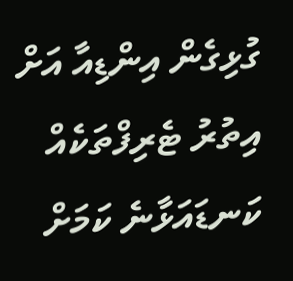ގުޅިގެން އިންޑިއާ އަށް އިތުރު ޓެރިފްތަކެއް ކަނޑައަޅާނެ ކަމަށް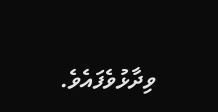ވިދާޅުވެފައެވެ.